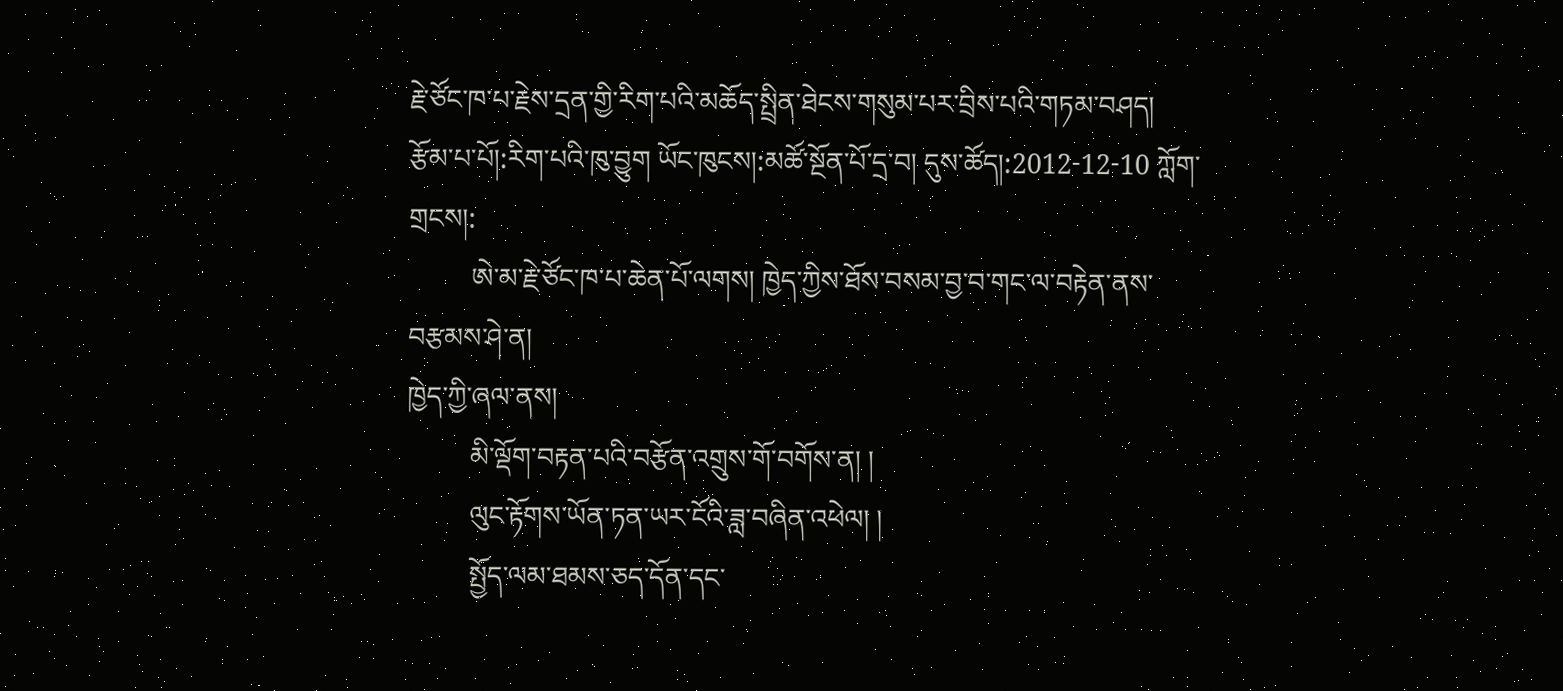རྗེ་ཙོང་ཁ་པ་རྗེས་དྲན་གྱི་རིག་པའི་མཆོད་སྤྲིན་ཐེངས་གསུམ་པར་བྲིས་པའི་གཏམ་བཤད།
རྩོམ་པ་པོ།:རིག་པའི་ཁུ་བྱུག ཡོང་ཁུངས།:མཚོ་སྔོན་པོ་དྲ་བ། དུས་ཚོད།:2012-12-10 ཀློག་གྲངས།:
         ཨེ་མ་རྗེ་ཙོང་ཁ་པ་ཆེན་པོ་ལགས། ཁྱེད་ཀྱིས་ཐོས་བསམ་བྱ་བ་གང་ལ་བརྟེན་ནས་བརྩམས་ཤེ་ན།
ཁྱེད་ཀྱི་ཞལ་ནས།
         མི་ལྡོག་བརྟན་པའི་བརྩོན་འགྲུས་གོ་བགོས་ན། །
         ལུང་རྟོགས་ཡོན་ཏན་ཡར་ངོའི་ཟླ་བཞིན་འཕེལ། །
         སྤྱོད་ལམ་ཐམས་ཅད་དོན་དང་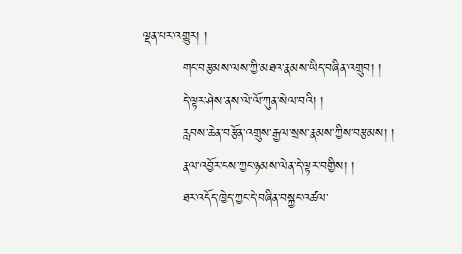ལྡན་པར་འགྱུར། །
         གང་བརྩམས་ལས་ཀྱི་མཐའ་རྣམས་ཡིད་བཞིན་འགྲུབ། །
         དེ་ལྟར་ཤེས་ནས་ལེ་ལོ་ཀུན་སེལ་བའི། །
         རླབས་ཆེན་བརྩོན་འགྲུས་རྒྱལ་སྲས་རྣམས་ཀྱིས་བརྩམས། །
         རྣལ་འབྱོར་ངས་ཀྱང་ཉམས་ལེན་དེ་ལྟར་བགྱིས། །
         ཐར་འདོད་ཁྱེད་ཀྱང་དེ་བཞིན་བསྐྱང་འཚལ་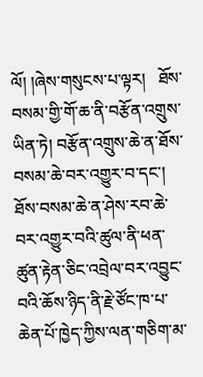ལོ། །ཞེས་གསུངས་པ་ལྟར།   ཐོས་བསམ་གྱི་གོ་ཆ་ནི་བརྩོན་འགྲུས་ཡིན་ཏེ། བརྩོན་འགྲུས་ཆེ་ན་ཐོས་བསམ་ཆེ་བར་འགྱུར་བ་དང་། ཐོས་བསམ་ཆེ་ན་ཤེས་རབ་ཆེ་བར་འགྱུར་བའི་ཚུལ་ནི་ཕན་ཚུན་རྟེན་ཅིང་འབྲེལ་བར་འབྱུང་བའི་ཆོས་ཉིད་ནི་རྗེ་ཙོང་ཁ་པ་ཆེན་པོ་ཁྱེད་ཀྱིས་ལན་གཅིག་མ་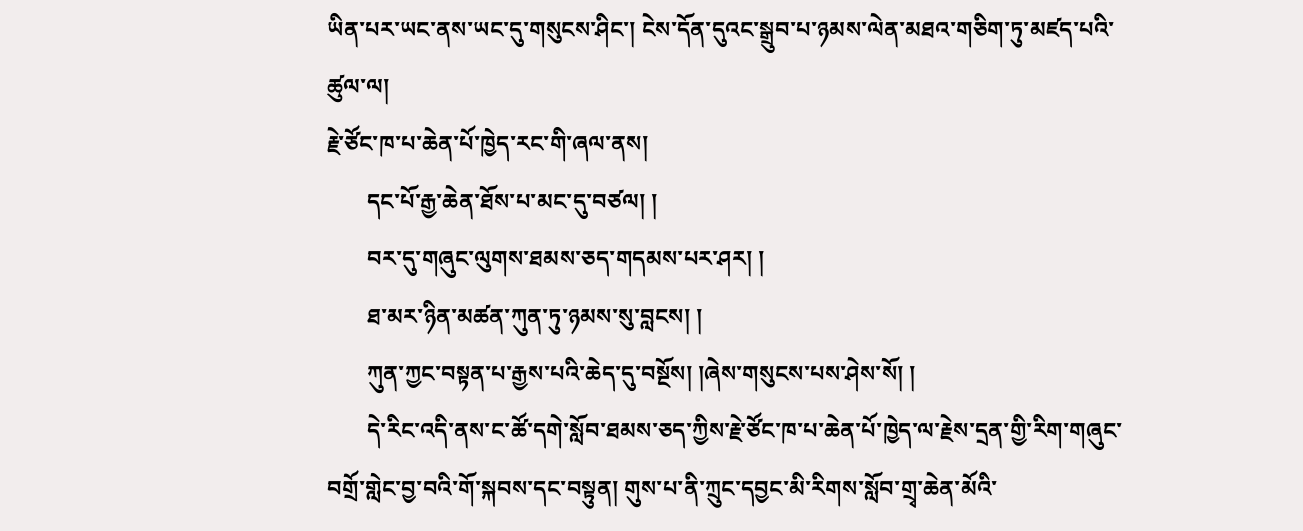ཡིན་པར་ཡང་ནས་ཡང་དུ་གསུངས་ཤིང་། ངེས་དོན་དུའང་སྒྲུབ་པ་ཉམས་ལེན་མཐའ་གཅིག་ཏུ་མཛད་པའི་ཚུལ་ལ།
རྗེ་ཙོང་ཁ་པ་ཆེན་པོ་ཁྱེད་རང་གི་ཞལ་ནས།
       དང་པོ་རྒྱ་ཆེན་ཐོས་པ་མང་དུ་བཙལ། །
       བར་དུ་གཞུང་ལུགས་ཐམས་ཅད་གདམས་པར་ཤར། །
       ཐ་མར་ཉིན་མཚན་ཀུན་ཏུ་ཉམས་སུ་བླངས། །
       ཀུན་ཀྱང་བསྟན་པ་རྒྱས་པའི་ཆེད་དུ་བསྔོས། །ཞེས་གསུངས་པས་ཤེས་སོ། །
       དེ་རིང་འདི་ནས་ང་ཚོ་དགེ་སློབ་ཐམས་ཅད་ཀྱིས་རྗེ་ཙོང་ཁ་པ་ཆེན་པོ་ཁྱེད་ལ་རྗེས་དྲན་གྱི་རིག་གཞུང་བགྲོ་གླེང་བྱ་བའི་གོ་སྐབས་དང་བསྟུན། གུས་པ་ནི་ཀྲུང་དབྱང་མི་རིགས་སློབ་གྲྭ་ཆེན་མོའི་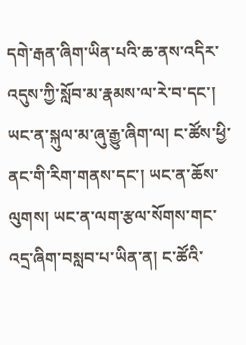དགེ་རྒན་ཞིག་ཡིན་པའི་ཆ་ནས་འདིར་འདུས་ཀྱི་སློབ་མ་རྣམས་ལ་རེ་བ་དང་། ཡང་ན་སྐུལ་མ་ཞུ་རྒྱུ་ཞིག་ལ། ང་ཚོས་ཕྱི་ནང་གི་རིག་གནས་དང་། ཡང་ན་ཆོས་ལུགས། ཡང་ན་ལག་རྩལ་སོགས་གང་འདྲ་ཞིག་བསླབ་པ་ཡིན་ན། ང་ཚོའི་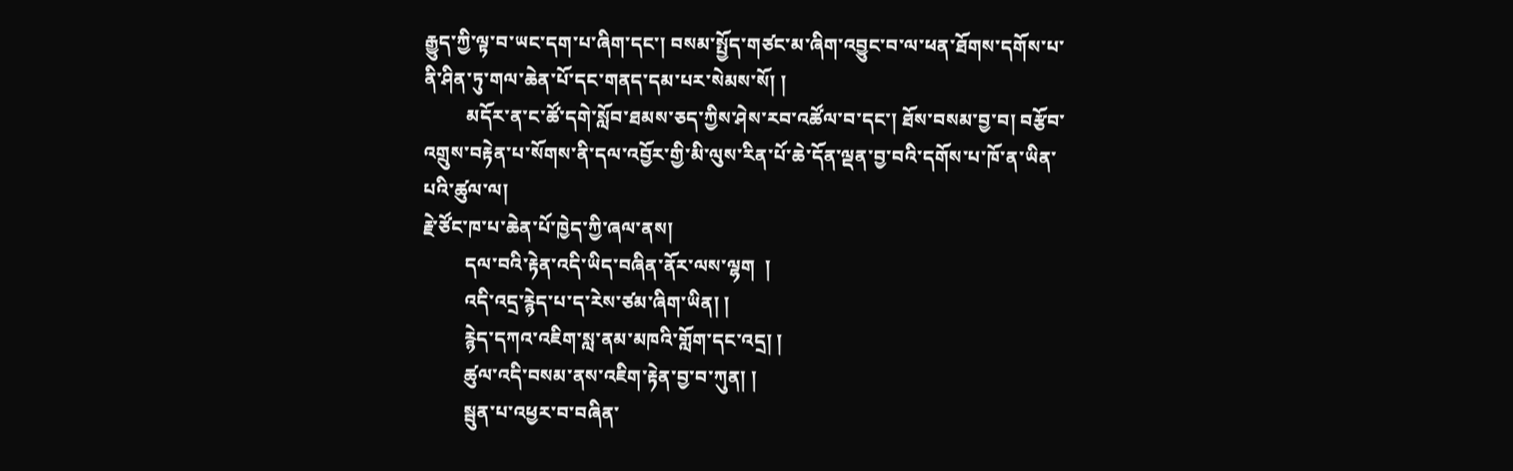རྒྱུད་ཀྱི་ལྟ་བ་ཡང་དག་པ་ཞིག་དང་། བསམ་སྤྱོད་གཙང་མ་ཞིག་འབྱུང་བ་ལ་ཕན་ཐོགས་དགོས་པ་ནི་ཤིན་ཏུ་གལ་ཆེན་པོ་དང་གནད་དམ་པར་སེམས་སོ། །
         མདོར་ན་ང་ཚོ་དགེ་སློབ་ཐམས་ཅད་ཀྱིས་ཤེས་རབ་འཚོལ་བ་དང་། ཐོས་བསམ་བྱ་བ། བརྩོབ་འགྲུས་བརྟེན་པ་སོགས་ནི་དལ་འབྱོར་གྱི་མི་ལུས་རིན་པོ་ཆེ་དོན་ལྡན་བྱ་བའི་དགོས་པ་ཁོ་ན་ཡིན་པའི་ཚུལ་ལ།
རྗེ་ཙོང་ཁ་པ་ཆེན་པོ་ཁྱེད་ཀྱི་ཞལ་ནས།
         དལ་བའི་རྟེན་འདི་ཡིད་བཞིན་ནོར་ལས་ལྷག  །
         འདི་འདྲ་རྙེད་པ་ད་རེས་ཙམ་ཞིག་ཡིན། །
         རྙེད་དཀའ་འཇིག་སླ་ནམ་མཁའི་གློག་དང་འདྲ། །
         ཚུལ་འདི་བསམ་ནས་འཇིག་རྟེན་བྱ་བ་ཀུན། །
         སྦུན་པ་འཕྱར་བ་བཞིན་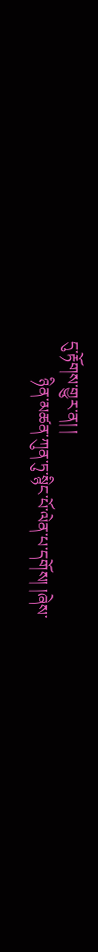དུ་རྟོགས་གྱུར་ན། །
         ཉིན་མཚན་ཀུན་ཏུ་སྙིང་པོ་ལེན་པ་དགོས། །ཞེས་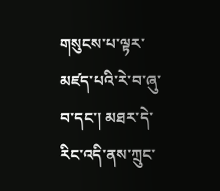གསུངས་པ་ལྟར་མཛད་པའི་རེ་བ་ཞུ་བ་དང་། མཐར་དེ་རིང་འདི་ནས་ཀྲུང་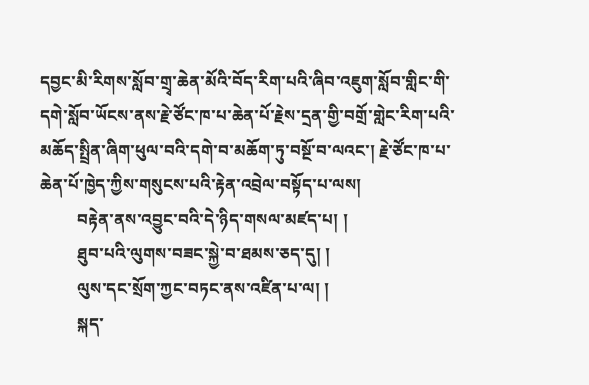དབྱང་མི་རིགས་སློབ་གྲྭ་ཆེན་མོའི་བོད་རིག་པའི་ཞིབ་འཇུག་སློབ་གླིང་གི་དགེ་སློབ་ཡོངས་ནས་རྗེ་ཙོང་ཁ་པ་ཆེན་པོ་རྗེས་དྲན་གྱི་བགྲོ་གླེང་རིག་པའི་མཆོད་སྤྲིན་ཞིག་ཕུལ་བའི་དགེ་བ་མཆོག་ཏུ་བསྔོ་བ་ལའང་། རྗེ་ཙོང་ཁ་པ་ཆེན་པོ་ཁྱེད་ཀྱིས་གསུངས་པའི་རྟེན་འབྲེལ་བསྟོད་པ་ལས།
         བརྟེན་ནས་འབྱུང་བའི་དེ་ཉིད་གསལ་མཛད་པ། །
         ཐུབ་པའི་ལུགས་བཟང་སྐྱེ་བ་ཐམས་ཅད་དུ། །
         ལུས་དང་སྲོག་ཀྱང་བཏང་ནས་འཛིན་པ་ལ། །
         སྐད་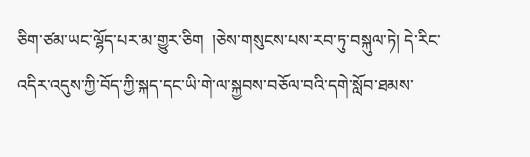ཅིག་ཙམ་ཡང་ལྷོད་པར་མ་གྱུར་ཅིག  །ཅེས་གསུངས་པས་རབ་ཏུ་བསྐུལ་ཏེ། དེ་རིང་འདིར་འདུས་ཀྱི་བོད་ཀྱི་སྐད་དང་ཡི་གེ་ལ་སྐྱབས་བཅོལ་བའི་དགེ་སློབ་ཐམས་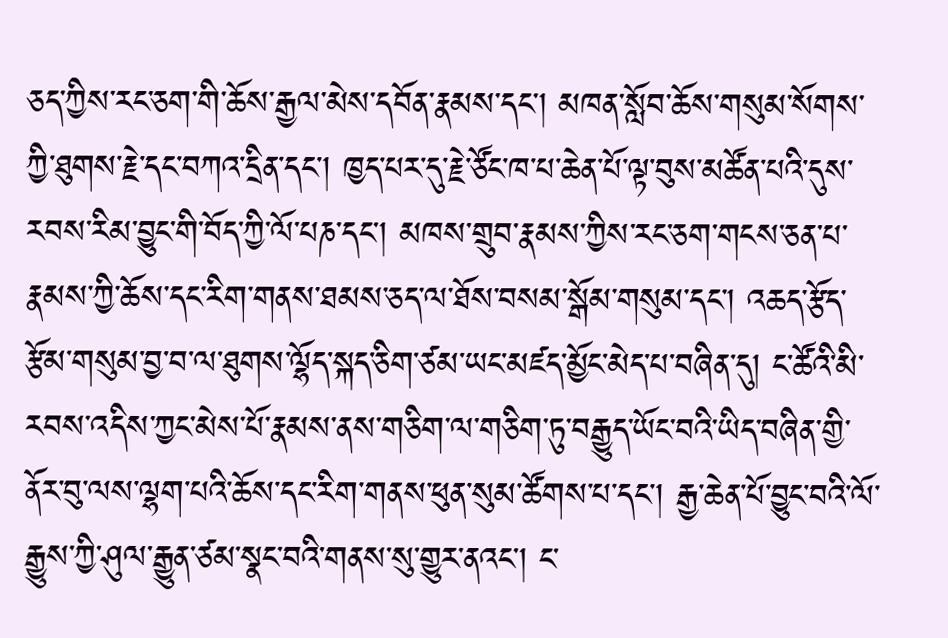ཅད་ཀྱིས་རང་ཅག་གི་ཆོས་རྒྱལ་མེས་དབོན་རྣམས་དང་། མཁན་སློབ་ཆོས་གསུམ་སོགས་ཀྱི་ཐུགས་རྗེ་དང་བཀའ་དྲིན་དང་། ཁྱད་པར་དུ་རྗེ་ཙོང་ཁ་པ་ཆེན་པོ་ལྟ་བུས་མཚོན་པའི་དུས་རབས་རིམ་བྱུང་གི་བོད་ཀྱི་ལོ་པཎ་དང་། མཁས་གྲུབ་རྣམས་ཀྱིས་རང་ཅག་གངས་ཅན་པ་རྣམས་ཀྱི་ཆོས་དང་རིག་གནས་ཐམས་ཅད་ལ་ཐོས་བསམ་སྒོམ་གསུམ་དང་། འཆད་རྩོད་རྩོམ་གསུམ་བྱ་བ་ལ་ཐུགས་ལྷོད་སྐད་ཅིག་ཙམ་ཡང་མཛད་མྱོང་མེད་པ་བཞིན་དུ། ང་ཚོའི་མི་རབས་འདིས་ཀྱང་མེས་པོ་རྣམས་ནས་གཅིག་ལ་གཅིག་ཏུ་བརྒྱུད་ཡོང་བའི་ཡིད་བཞིན་གྱི་ནོར་བུ་ལས་ལྷག་པའི་ཆོས་དང་རིག་གནས་ཕུན་སུམ་ཚོགས་པ་དང་། རྒྱ་ཆེན་པོ་བྱུང་བའི་ལོ་རྒྱུས་ཀྱི་ཤུལ་རྒྱུན་ཙམ་སྣང་བའི་གནས་སུ་གྱུར་ནའང་། ང་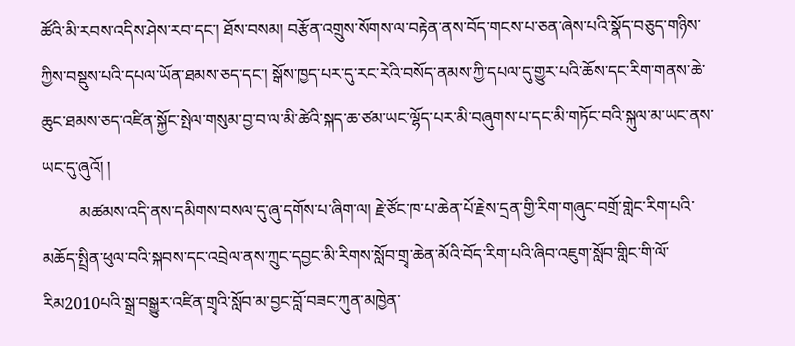ཚོའི་མི་རབས་འདིས་ཤེས་རབ་དང་། ཐོས་བསམ། བརྩོན་འགྲུས་སོགས་ལ་བརྟེན་ནས་བོད་གངས་པ་ཅན་ཞེས་པའི་སྣོད་བཅུད་གཉིས་ཀྱིས་བསྡུས་པའི་དཔལ་ཡོན་ཐམས་ཅད་དང་། སྒོས་ཁྱད་པར་དུ་རང་རེའི་བསོད་ནམས་ཀྱི་དཔལ་དུ་གྱུར་པའི་ཆོས་དང་རིག་གནས་ཆེ་ཆུང་ཐམས་ཅད་འཛིན་སྐྱོང་སྤེལ་གསུམ་བྱ་བ་ལ་མི་ཚེའི་སྐད་ཆ་ཙམ་ཡང་ལྷོད་པར་མི་བཞུགས་པ་དང་མི་གཏོང་བའི་སྐུལ་མ་ཡང་ནས་ཡང་དུ་ཞུའོ། །
         མཚམས་འདི་ནས་དམིགས་བསལ་དུ་ཞུ་དགོས་པ་ཞིག་ལ། རྗེ་ཙོང་ཁ་པ་ཆེན་པོ་རྗེས་དྲན་གྱི་རིག་གཞུང་བགྲོ་གླེང་རིག་པའི་མཆོད་སྤྲིན་ཕུལ་བའི་སྐབས་དང་འབྲེལ་ནས་ཀྲུང་དབྱང་མི་རིགས་སློབ་གྲྭ་ཆེན་མོའི་བོད་རིག་པའི་ཞིབ་འཇུག་སློབ་གླིང་གི་ལོ་རིམ2010པའི་སྒྲ་བསྒྱུར་འཛིན་གྲྭའི་སློབ་མ་བྱང་བློ་བཟང་ཀུན་མཁྱེན་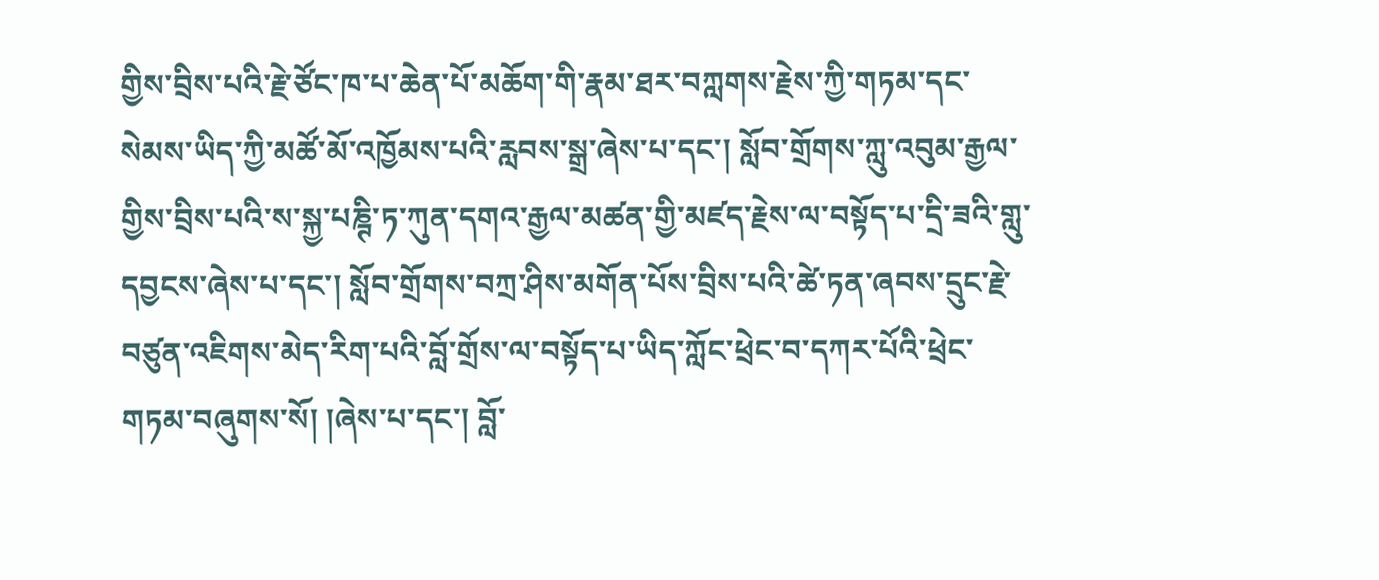གྱིས་བྲིས་པའི་རྗེ་ཙོང་ཁ་པ་ཆེན་པོ་མཆོག་གི་རྣམ་ཐར་བཀླགས་རྗེས་ཀྱི་གཏམ་དང་སེམས་ཡིད་ཀྱི་མཚོ་མོ་འཁྱོམས་པའི་རླབས་སྒྲ་ཞེས་པ་དང་། སློབ་གྲོགས་ཀླུ་འབུམ་རྒྱལ་གྱིས་བྲིས་པའི་ས་སྐྱ་པཎྚི་ཏ་ཀུན་དགའ་རྒྱལ་མཚན་གྱི་མཛད་རྗེས་ལ་བསྟོད་པ་དྲི་ཟའི་གླུ་དབྱངས་ཞེས་པ་དང་། སློབ་གྲོགས་བཀྲ་ཤིས་མགོན་པོས་བྲིས་པའི་ཚེ་ཏན་ཞབས་དྲུང་རྗེ་བཙུན་འཇིགས་མེད་རིག་པའི་བློ་གྲོས་ལ་བསྟོད་པ་ཡིད་ཀློང་ཕྲེང་བ་དཀར་པོའི་ཕྲེང་གཏམ་བཞུགས་སོ། །ཞེས་པ་དང་། བློ་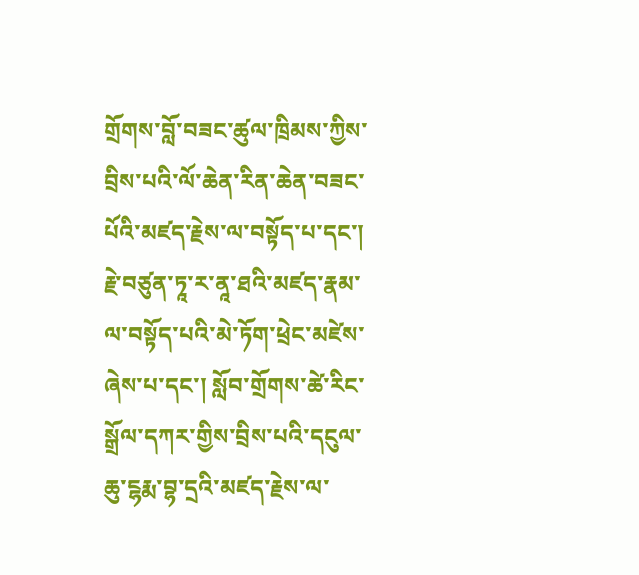གྲོགས་བློ་བཟང་ཚུལ་ཁྲིམས་ཀྱིས་བྲིས་པའི་ལོ་ཆེན་རིན་ཆེན་བཟང་པོའི་མཛད་རྗེས་ལ་བསྟོད་པ་དང་། རྗེ་བཙུན་ཏཱ་ར་ནཱ་ཐའི་མཛད་རྣམ་ལ་བསྟོད་པའི་མེ་ཏོག་ཕྲེང་མཛེས་ཞེས་པ་དང་། སློབ་གྲོགས་ཚེ་རིང་སྒྲོལ་དཀར་གྱིས་བྲིས་པའི་དངུལ་ཆུ་ངྷརྨ་བྷ་དྲའི་མཛད་རྗེས་ལ་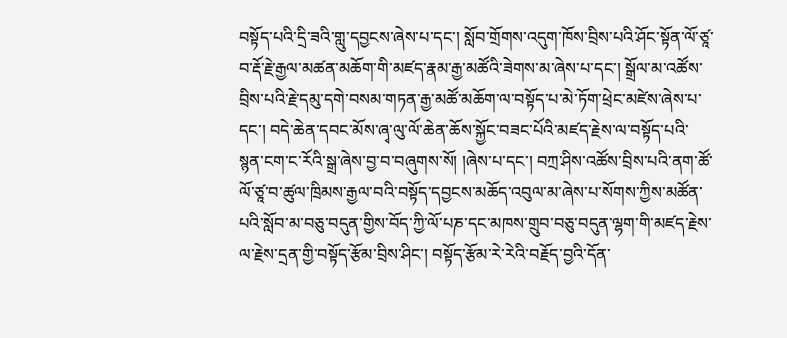བསྟོད་པའི་དྲི་ཟའི་གླུ་དབྱངས་ཞེས་པ་དང་། སློབ་གྲོགས་འདུག་ཁོས་བྲིས་པའི་ཤོང་སྟོན་ལོ་ཙཱ་བ་རྡོ་རྗེ་རྒྱལ་མཚན་མཆོག་གི་མཛད་རྣམ་རྒྱ་མཚོའི་ཟེགས་མ་ཞེས་པ་དང་། སྒྲོལ་མ་འཚོས་བྲིས་པའི་རྗེ་དམུ་དགེ་བསམ་གཏན་རྒྱ་མཚོ་མཆོག་ལ་བསྟོད་པ་མེ་ཏོག་ཕྲེང་མཛེས་ཞེས་པ་དང་། བདེ་ཆེན་དབང་མོས་ཞྭ་ལུ་ལོ་ཆེན་ཆོས་སྐྱོང་བཟང་པོའི་མཛད་རྗེས་ལ་བསྟོད་པའི་སྙན་ངག་ང་རོའི་སྒྲ་ཞེས་བྱ་བ་བཞུགས་སོ། །ཞེས་པ་དང་། བཀྲ་ཤིས་འཚོས་བྲིས་པའི་ནག་ཚོ་ལོ་ཙཱ་བ་ཚུལ་ཁྲིམས་རྒྱལ་བའི་བསྟོད་དབྱངས་མཆོད་འབུལ་མ་ཞེས་པ་སོགས་ཀྱིས་མཚོན་པའི་སློབ་མ་བཅུ་བདུན་གྱིས་བོད་ཀྱི་ལོ་པཎ་དང་མཁས་གྲུབ་བཅུ་བདུན་ལྷག་གི་མཛད་རྗེས་ལ་རྗེས་དྲན་གྱི་བསྟོད་རྩོམ་བྲིས་ཤིང་། བསྟོད་རྩོམ་རེ་རེའི་བརྗོད་བྱའི་དོན་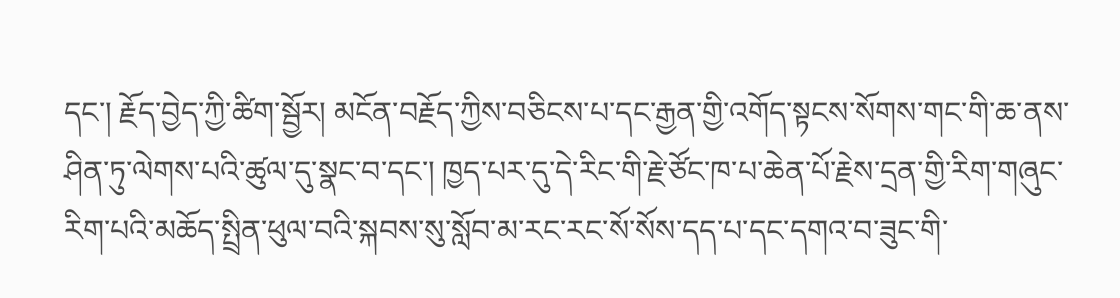དང་། རྗོད་བྱེད་ཀྱི་ཚིག་སྦྱོར། མངོན་བརྗོད་ཀྱིས་བཅིངས་པ་དང་རྒྱན་གྱི་འགོད་སྟངས་སོགས་གང་གི་ཆ་ནས་ཤིན་ཏུ་ལེགས་པའི་ཚུལ་དུ་སྣང་བ་དང་། ཁྱད་པར་དུ་དེ་རིང་གི་རྗེ་ཙོང་ཁ་པ་ཆེན་པོ་རྗེས་དྲན་གྱི་རིག་གཞུང་རིག་པའི་མཆོད་སྤྲིན་ཕུལ་བའི་སྐབས་སུ་སློབ་མ་རང་རང་སོ་སོས་དད་པ་དང་དགའ་བ་ཟུང་གི་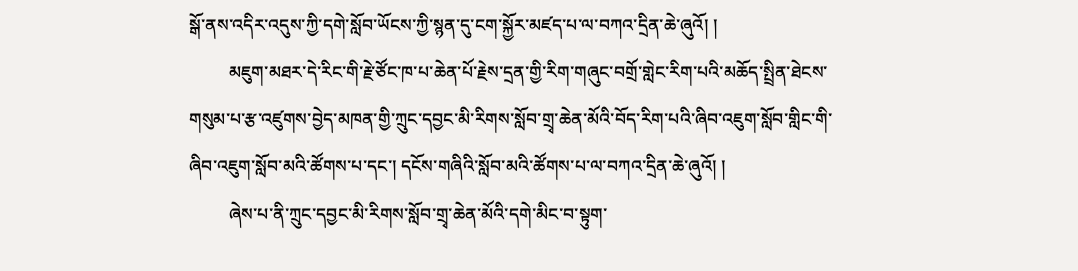སྒོ་ནས་འདིར་འདུས་ཀྱི་དགེ་སློབ་ཡོངས་ཀྱི་སྙན་དུ་ངག་སྐྱོར་མཛད་པ་ལ་བཀའ་དྲིན་ཆེ་ཞུའོ། །
         མཇུག་མཐར་དེ་རིང་གི་རྗེ་ཙོང་ཁ་པ་ཆེན་པོ་རྗེས་དྲན་གྱི་རིག་གཞུང་བགྲོ་གླེང་རིག་པའི་མཆོད་སྤྲིན་ཐེངས་གསུམ་པ་རྩ་འཛུགས་བྱེད་མཁན་གྱི་ཀྲུང་དབྱང་མི་རིགས་སློབ་གྲྭ་ཆེན་མོའི་བོད་རིག་པའི་ཞིབ་འཇུག་སློབ་གླིང་གི་ཞིབ་འཇུག་སློབ་མའི་ཚོགས་པ་དང་། དངོས་གཞིའི་སློབ་མའི་ཚོགས་པ་ལ་བཀའ་དྲིན་ཆེ་ཞུའོ། །
         ཞེས་པ་ནི་ཀྲུང་དབྱང་མི་རིགས་སློབ་གྲྭ་ཆེན་མོའི་དགེ་མིང་བ་སྟུག་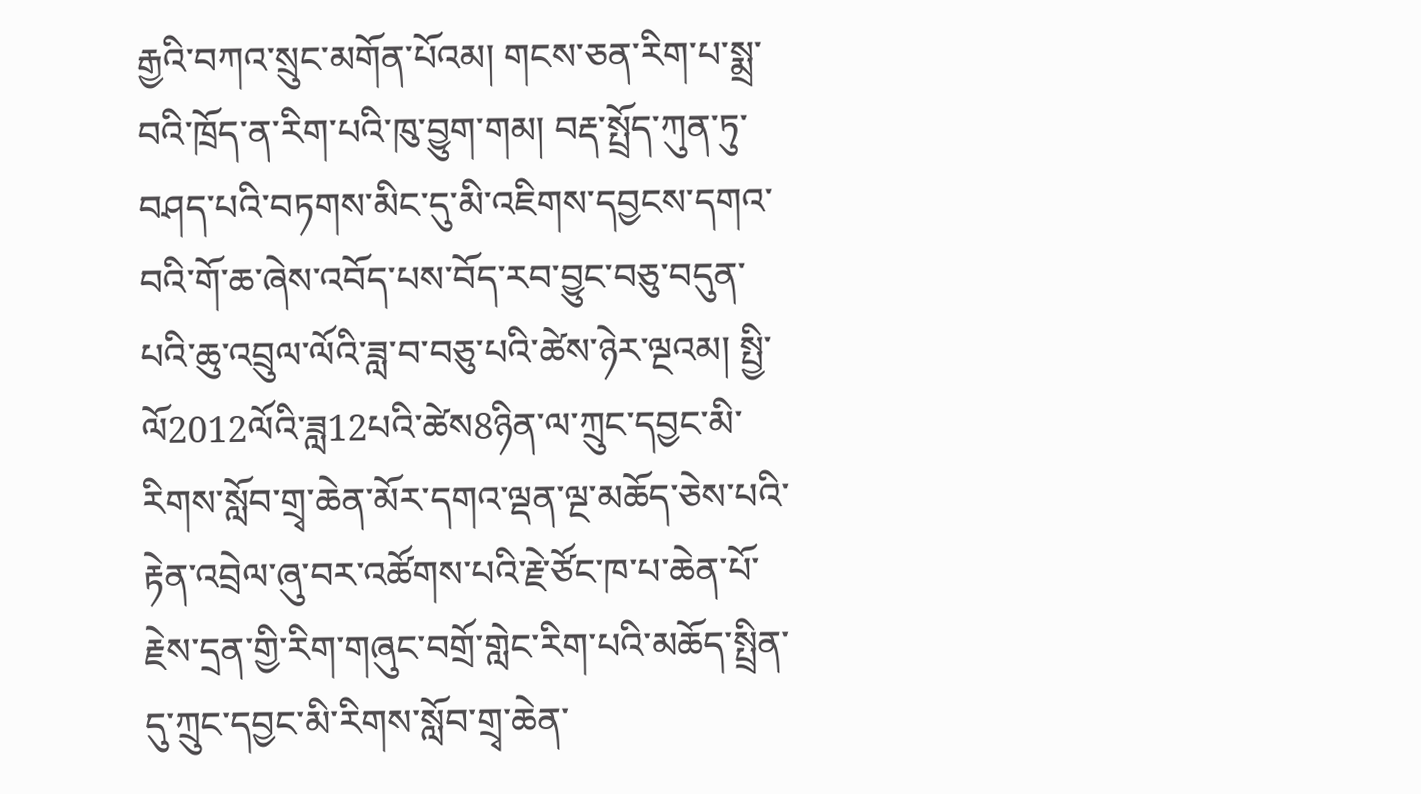རྒྱའི་བཀའ་སྲུང་མགོན་པོའམ། གངས་ཅན་རིག་པ་སྨྲ་བའི་ཁྲོད་ན་རིག་པའི་ཁུ་བྱུག་གམ། བརྡ་སྤྲོད་ཀུན་ཏུ་བཤད་པའི་བཏགས་མིང་དུ་མི་འཇིགས་དབྱངས་དགའ་བའི་གོ་ཆ་ཞེས་འབོད་པས་བོད་རབ་བྱུང་བཅུ་བདུན་པའི་ཆུ་འབྲུལ་ལོའི་ཟླ་བ་བཅུ་པའི་ཚེས་ཉེར་ལྔའམ། སྤྱི་ལོ2012ལོའི་ཟླ12པའི་ཚེས8ཉིན་ལ་ཀྲུང་དབྱང་མི་རིགས་སློབ་གྲྭ་ཆེན་མོར་དགའ་ལྡན་ལྔ་མཆོད་ཅེས་པའི་རྟེན་འབྲེལ་ཞུ་བར་འཚོགས་པའི་རྗེ་ཙོང་ཁ་པ་ཆེན་པོ་རྗེས་དྲན་གྱི་རིག་གཞུང་བགྲོ་གླེང་རིག་པའི་མཆོད་སྤྲིན་དུ་ཀྲུང་དབྱང་མི་རིགས་སློབ་གྲྭ་ཆེན་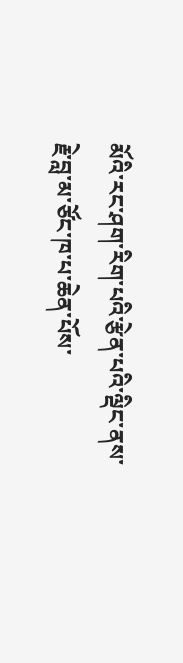མོའི་རང་ཤག་རིག་པའི་རྩེན་པའི་ལྡིང་ནས་རྗེ་བླ་མ་ཙོང་ཁ་པ་ཆེན་པོས་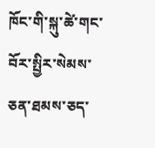ཁོང་གི་སྐུ་ཚེ་གང་བོར་སྤྱིར་སེམས་ཅན་ཐམས་ཅད་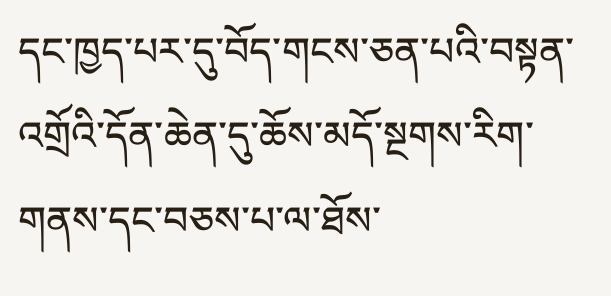དང་ཁྱད་པར་དུ་བོད་གངས་ཅན་པའི་བསྟན་འགྲོའི་དོན་ཆེན་དུ་ཆོས་མདོ་སྔགས་རིག་གནས་དང་བཅས་པ་ལ་ཐོས་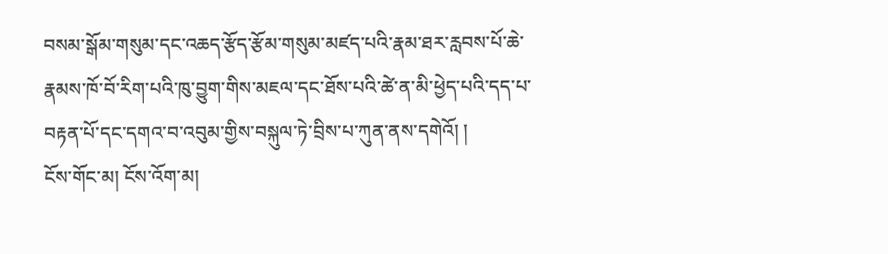བསམ་སྒོམ་གསུམ་དང་འཆད་རྩོད་རྩོམ་གསུམ་མཛད་པའི་རྣམ་ཐར་རླབས་པོ་ཆེ་རྣམས་ཁོ་བོ་རིག་པའི་ཁུ་བྱུག་གིས་མཇལ་དང་ཐོས་པའི་ཚེ་ན་མི་ཕྱེད་པའི་དད་པ་བརྟན་པོ་དང་དགའ་བ་འབུམ་གྱིས་བསྐུལ་ཏེ་བྲིས་པ་ཀུན་ནས་དགེའོ། །
ངོས་གོང་མ། ངོས་འོག་མ།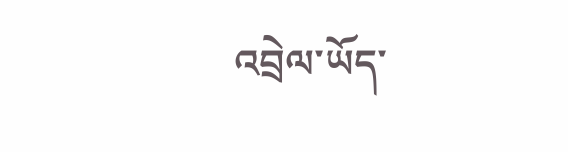འབྲེལ་ཡོད་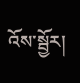འོས་སྦྱོར།